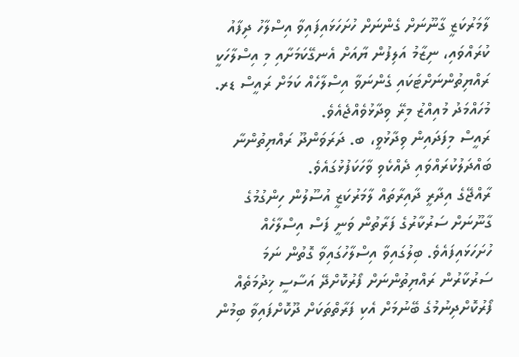ލާމަރުކަޒީ ގާނޫނަށް ގެންނަށް ހުށަހަޅައިފައިވާ އިސްލާހު ދިފާއު ކުރައްވައި، ނިޒާމު އަލިފުން ޔާއަށް އެނގޭކަމަށާއި މި އިސްލާހަކީ ރައްޔިތުންނަށްޓަކައި ގެންނަވާ އިސްލާހެއް ކަމަށް ރައީސް ޑރ. މުހައްމަދު މުއިއްޒު މިރޭ ވިދާޅުވެއްޖެއެވެ.
ރައީސް މިފަދައިން ވިދާޅުވީ، ބ. ދަރަވަންދޫ ރައްޔިތުންނާ ބައްދަލުކުރައްވައި ދެއްކެވި ވާހަކަފުޅުގައެވެ.
ރާއްޖޭގެ އިދާރީ ދާއިރާތައް ލާމަރުކަޒީ އުސޫލުން ހިންގުމުގެ ގާނޫނަށް ސަރުކާރުގެ ފަރާތުން ވަނީ ފަސް އިސްލާހެއް ހުށަހަޅައިފައެވެ. ބިލުގައިވާ އިސްލާހުގައިވާ ގޮތުން ނަމަ ސަރުކާރުން ރައްޔިތުންނަށް ފޯރުކޮށްދޭ އަސާސީ ޚިދުމަތެއް ފޯރުކޮށްދިނުމުގެ ބޭނުމަށް އެކި ފަރާތްތަކަށް ދޫކޮށްފައިވާ ބިމުން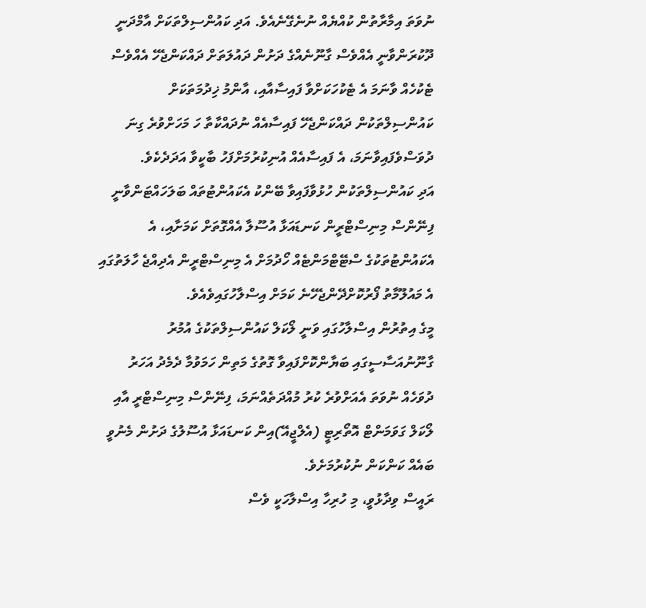ނުވަތަ އިމާރާތުން ކުއްޔެއް ނުނެގޭނެއެވެ. އަދި ކައުންސިލްތަކަށް އާމްދަނީ ދޫކުރަންވާނީ އެއްވެސް ގާނޫނެއްގެ ދަށުން ދައުލަތަށް ދައްކަންޖެހޭ އެއްވެސް ޓެކުހެއް ވާނަމަ އެ ޓެކުހަކަށްވާ ފައިސާއާއި، އާންމު ޚިދުމަތަކަށް ކައުންސިލްތަކުން ދައްކަންޖެހޭ ފައިސާއެއް ނުދައްކާތާ ހަ މަހަށްވުރެ ގިނަ ދުވަސްވެފައިވާނަމަ، އެ ފައިސާއެއް އުނިކުރުމަށްފަހު ބާކީވާ އަދަދެކެވެ.
އަދި ކައުންސިލްތަކުން ހުޅުވާފައިވާ ބޭންކު އެކައުންޓުތައް ބަލަހައްޓަންވާނީ ފިނޭންސް މިނިސްޓްރީން ކަނޑައަޅާ އުސޫލާ އެއްގޮތަށް ކަމަށާއި، އެ އެކައުންޓުތަކުގެ ސްޓޭޓްމަންޓެއް ހޯދުމަށް އެ މިނިސްޓްރީން އެދިއްޖެ ހާލަތުގައި އެ މައުލޫމާތު ފޯރުކޮށްދޭންޖެހޭނެ ކަމަށް އިސްލާހުގައިވެއެވެ.
މީގެ އިތުރުން އިސްލާހުގައި ވަނީ ލޯކަލް ކައުންސިލްތަކުގެ އުމުރު ގާނޫނުއަސާސީގައި ބަޔާންކޮށްފައިވާ ގޮތުގެ މަތިން ހަމަވުމާ ދެމެދު އަހަރު ދުވަހެއް ނުވަތަ އެއަށްވުރެ ކުރު މުއްދަތެއްނަމަ، ފިނޭންސް މިނިސްޓްރީ އާއި ލޯކަލް ގަވަމަންޓް އޮތޯރިޓީ (އެލްޖީއޭ)އިން ކަނޑައަޅާ އުސޫލުގެ ދަށުން މެނުވީ ބައެއް ކަންކަން ނުކުރުމަށެވެ.
ރައީސް ވިދާޅުވީ، މި ހުރިހާ އިސްލާހަކީ ވެސް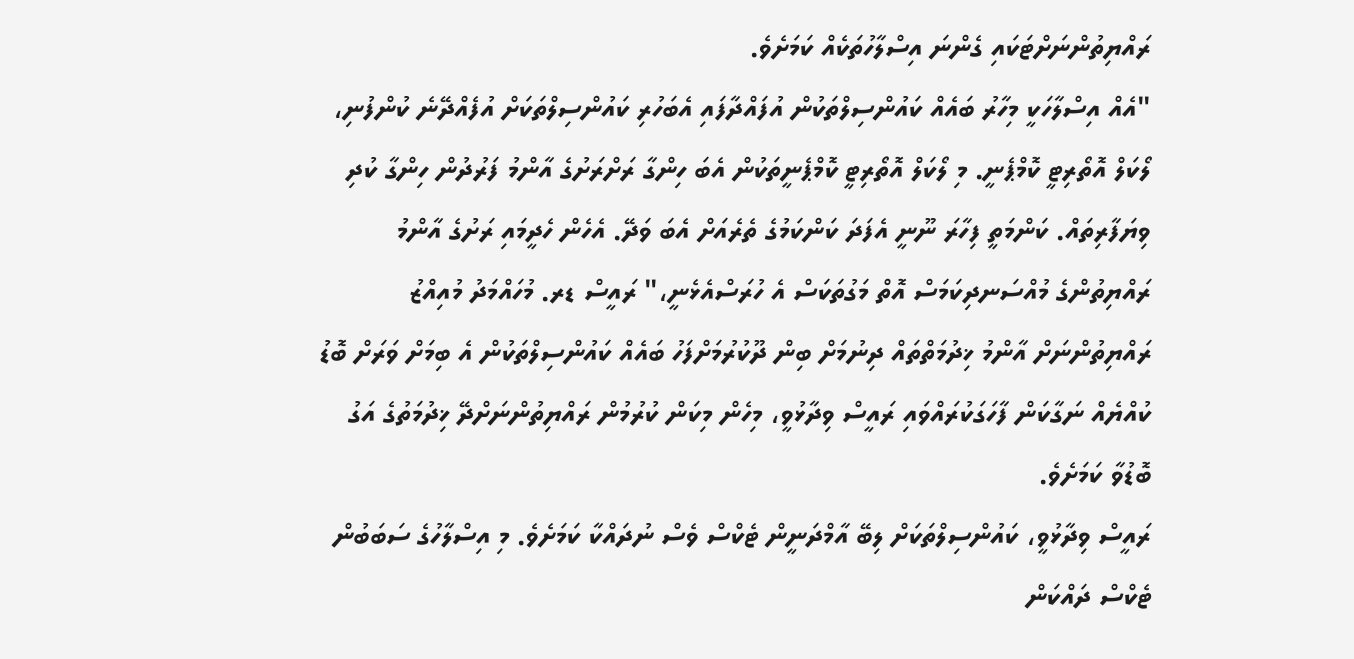ރައްޔިތުންނަށްޓަކައި ގެންނަ އިސްލާހުތަކެއް ކަމަށެވެ.
"އެއް އިސްލާހަކީ މިހާރު ބައެއް ކައުންސިލްތަކުން އުފައްދާފައި އެބަހުރި ކައުންސިލްތަކަށް އުފެއްދޭނެ ކުންފުނި، ލޯކަލް އޮތޯރިޓީ ކޮމްޕެނީ. މި ލޯކަލް އޮތޯރިޓީ ކޮމްޕެނީތަކުން އެބަ ހިންގާ ރަށްރަށުގެ އާންމު ފަރުދުން ހިންގާ ކުދި ވިޔަފާރިތައް. ކަންމަތީ ފިހާރަ ނޫނީ އެފަދަ ކަންކަމުގެ ތެރެއަށް އެބަ ވަދޭ. އެހެން ހެދީމައި ރަށުގެ އާންމު ރައްޔިތުންގެ މުއްސަނދިކަމަސް އޮތް މަގުތަކަސް އެ ހުރަސްއެޅެނީ،" ރައީސް ޑރ. މުހައްމަދު މުއިއްޒު
ރައްޔިތުންނަށް އާންމު ޚިދުމަތްތައް ދިނުމަށް ބިން ދޫކުރުމަށްފަހު ބައެއް ކައުންސިލްތަކުން އެ ބިމަށް ވަރަށް ބޮޑު ކުއްޔެއް ނަގާކަން ފާހަގަކުރައްވައި ރައީސް ވިދާޅުވީ، މިހެން މިކަން ކުރުމުން ރައްޔިތުންނަށްދޭ ޚިދުމަތުގެ އަގު ބޮޑުވާ ކަމަށެވެ.
ރައީސް ވިދާޅުވީ، ކައުންސިލްތަކަށް ލިބޭ އާމްދަނީން ޓެކްސް ވެސް ނުދައްކާ ކަމަށެވެ. މި އިސްލާހުގެ ސަބަބުން ޓެކްސް ދައްކަން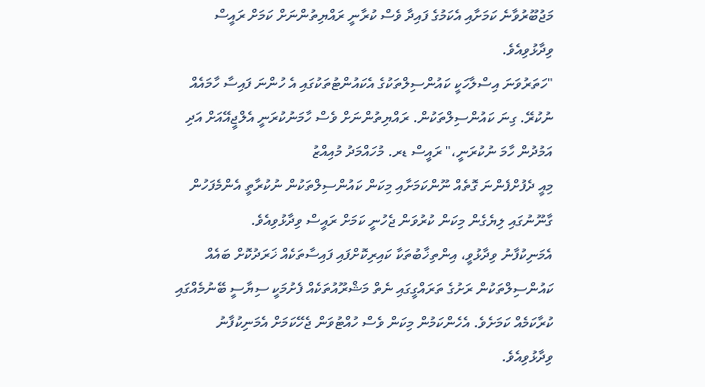މަޖުބޫރުވާނެ ކަމަށާއި އެކަމުގެ ފައިދާ ވެސް ކުރާނީ ރައްޔިތުންނަށް ކަމަށް ރައީސް ވިދާޅުވިއެވެ.
"ހަތަރުވަނަ އިސްލާހަކީ ކައުންސިލްތަކުގެ އެކައުންޓުތަކުގައި އެ ހުންނަ ފައިސާ ހާމައެއް ނުކުރޭ. ގިނަ ކައުންސިލްތަކުން. ރައްޔިތުންނަށް ވެސް ހާމަނުކުރަނީ އެލްޖީއޭއަށް އަދި އަމުދުން ހާމަ ނުކުރަނީ،" ރައީސް ޑރ. މުހައްމަދު މުއިއްޒު
މިއީ ދެފުށްފެންނަ ގޮތެއް ނޫންކަމަށާއި މިކަން ކައުންސިލްތަކުން ނުކުރާތީ އެންމެފަހުން ގާނޫނުގައި ލިޔެގެން މިކަން ކުރުވަން ޖެހުނީ ކަމަށް ރައީސް ވިދާޅުވިއެވެ.
އެމަނިކުފާނު ވިދާޅުވީ، އިންތިޚާބުތަކާ ކައިރިކޮށްފައި ފައިސާތަކެއް ޚަރަދުކޮށް ބައެއް ކައުންސިލްތަކުން ރަށުގެ ތަރައްގީގައި ނެތް މަޝްރޫއުތަކެއް ފެށުމަކީ ސިޔާސީ ބޭނުމެއްގައި ކުރާކަމެއް ކަމަށެވެ. އެހެންކަމުން މިކަން ވެސް ހުއްޓުވަން ޖެހޭކަމަށް އެމަނިކުފާނު ވިދާޅުވިއެވެ.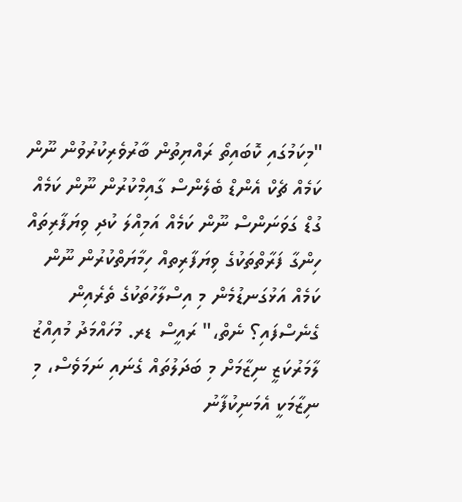"މިކަމުގައި ކޮބައިތޯ ރައްޔިތުން ބާރުވެރިކުރުވުން ނޫން ކަމެއް ޗެކް އެންޑް ބެލެންސް ގާއިމްކުރުން ނޫން ކަމެއް ގުޑް ގަވަނަންސް ނޫން ކަމެއް އަމިއްލަ ކުދި ވިޔަފާރިތައް ހިންގާ ފަރާތްތަކުގެ ވިޔަފާރިތއް ހިމާޔަތްކުރުން ނޫން ކަމެއް އަޅުގަނޑުމެން މި އިސްލާހުތަކުގެ ތެރެއިން ގެނެސްފައި؟ ނެތް،" ރައީސް ޑރ. މުހައްމަދު މުއިއްޒު
ލާމަރުކަޒީ ނިޒާމަށް މި ބަދަލުތައް ގެނައި ނަމަވެސް، މި ނިޒާމަކީ އެމަނިކުފާނު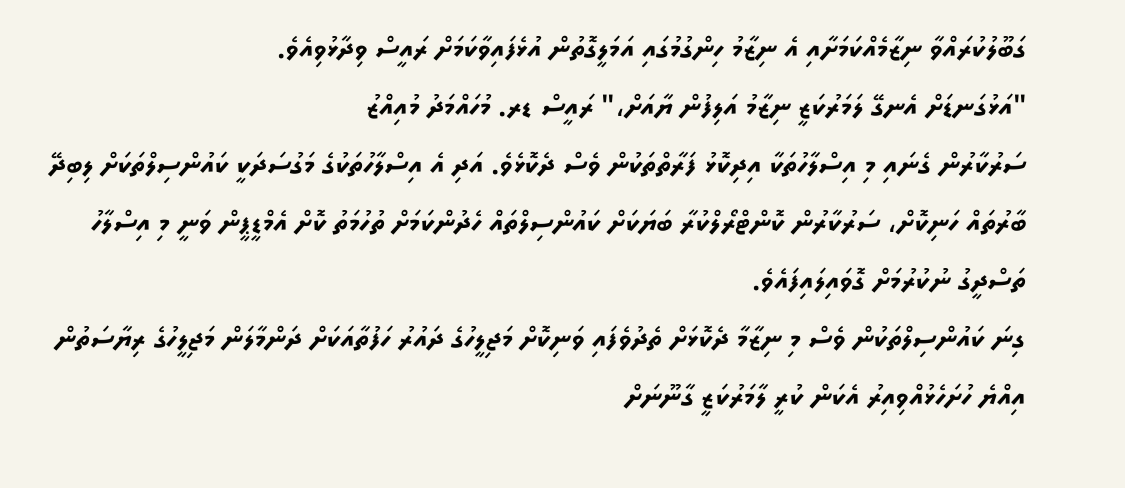ގަބޫލުކުރައްވާ ނިޒާމެއްކަމަށާއި އެ ނިޒާމު ހިންގުމުގައި އަމަލީގޮތުން އުޅެފައިވާކަމަށް ރައީސް ވިދާޅުވިއެވެ.
"އަޅުގަނޑަށް އެނގޭ ލަމަރުކަޒީ ނިޒާމު އަލިފުން ޔާއަށް،" ރައީސް ޑރ. މުހައްމަދު މުއިއްޒު
ސަރުކާރުން ގެނައި މި އިސްލާހުތަކާ އިދިކޮޅު ފަރާތްތަކުން ވެސް ދެކޮޅެވެ. އަދި އެ އިސްލާހުތަކުގެ މަގުސަދަކީ ކައުންސިލްތަކަށް ލިބިދޭ ބާރުތައް ހަނިކޮށް، ސަރުކާރުން ކޮންޓްރޯލްކުރާ ބަޔަކަށް ކައުންސިލްތައް ހެދުންކަމަށް ތުހުމަތު ކޮށް އެމްޑީޕީން ވަނީ މި އިސްލާހު ތަސްދީގު ނުކުރުމަށް ގޮވައިލައިފައެވެ.
ގިނަ ކައުންސިލްތަކުން ވެސް މި ނިޒާމާ ދެކޮޅަށް ތެދުވެފައި ވަނިކޮށް މަޖިލީހުގެ ދައުރު ހަފުތާއަކަށް ދަންމާލަން މަޖިލީހުގެ ރިޔާސަތުން އިއްޔެ ހުށަހެޅުއްވިއިރު އެކަން ކުރީ ލާމަރުކަޒީ ގާނޫނަށް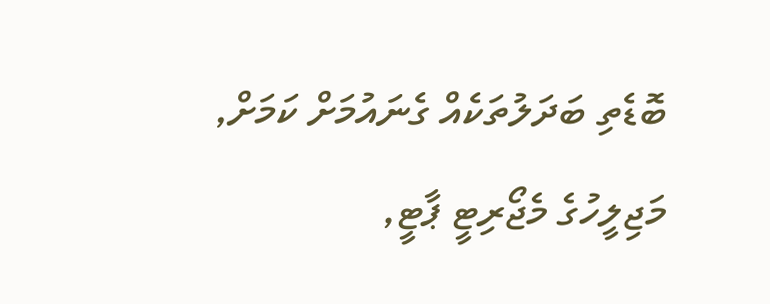ބޮޑެތި ބަދަލުތަކެއް ގެނައުމަށް ކަމަށް, މަޖިލީހުގެ މެޖޯރިޓީ ޕާޓީ,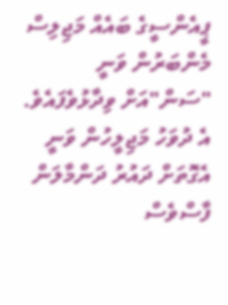ޕީއެންސީގެ ބައެއް މަޖިލިސް މެންބަރުން ވަނީ "ސަން"އަށް ވިދާޅުވެފައެވެ. އެ ދުވަހު މަޖިލީހުން ވަނީ އެގޮތަށް ދައުރު ދަންމާލަން ފާސްވެސް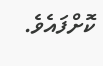ކޮށްފައެވެ.